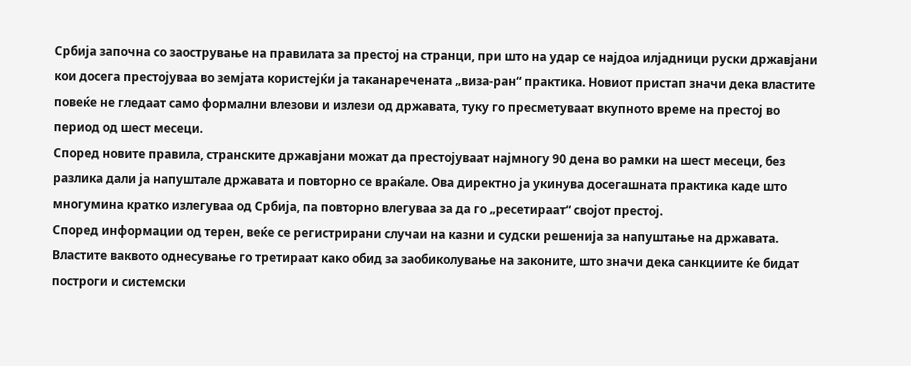Србија започна со заострување на правилата за престој на странци, при што на удар се најдоа илјадници руски државјани кои досега престојуваа во земјата користејќи ја таканаречената „виза-ран“ практика. Новиот пристап значи дека властите повеќе не гледаат само формални влезови и излези од државата, туку го пресметуваат вкупното време на престој во период од шест месеци.
Според новите правила, странските државјани можат да престојуваат најмногу 90 дена во рамки на шест месеци, без разлика дали ја напуштале државата и повторно се враќале. Ова директно ја укинува досегашната практика каде што многумина кратко излегуваа од Србија, па повторно влегуваа за да го „ресетираат“ својот престој.
Според информации од терен, веќе се регистрирани случаи на казни и судски решенија за напуштање на државата. Властите ваквото однесување го третираат како обид за заобиколување на законите, што значи дека санкциите ќе бидат построги и системски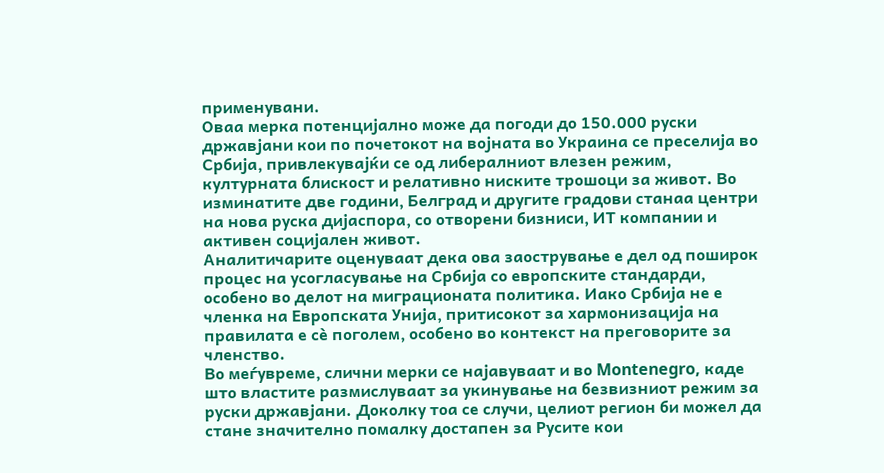применувани.
Оваа мерка потенцијално може да погоди до 150.000 руски државјани кои по почетокот на војната во Украина се преселија во Србија, привлекувајќи се од либералниот влезен режим, културната блискост и релативно ниските трошоци за живот. Во изминатите две години, Белград и другите градови станаа центри на нова руска дијаспора, со отворени бизниси, ИТ компании и активен социјален живот.
Аналитичарите оценуваат дека ова заострување е дел од поширок процес на усогласување на Србија со европските стандарди, особено во делот на миграционата политика. Иако Србија не е членка на Европската Унија, притисокот за хармонизација на правилата е сè поголем, особено во контекст на преговорите за членство.
Во меѓувреме, слични мерки се најавуваат и во Montenegro, каде што властите размислуваат за укинување на безвизниот режим за руски државјани. Доколку тоа се случи, целиот регион би можел да стане значително помалку достапен за Русите кои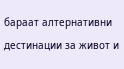бараат алтернативни дестинации за живот и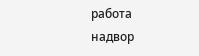работа надвор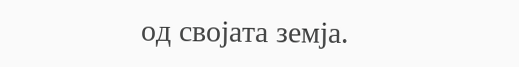од својата земја.